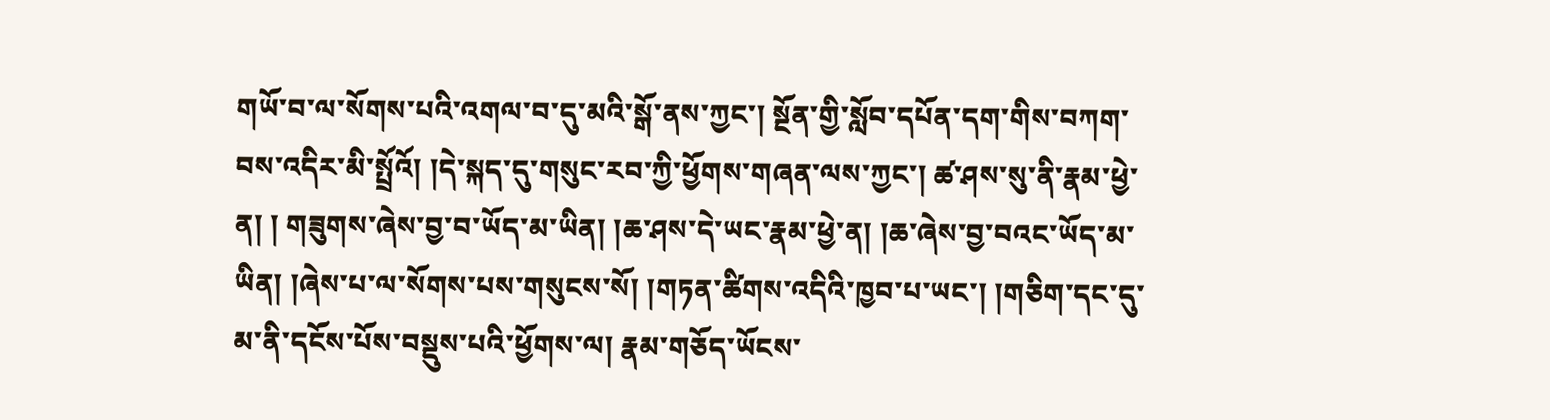གཡོ་བ་ལ་སོགས་པའི་འགལ་བ་དུ་མའི་སྒོ་ནས་ཀྱང་། སྔོན་གྱི་སློབ་དཔོན་དག་གིས་བཀག་བས་འདིར་མི་སྤྲོའོ། །དེ་སྐད་དུ་གསུང་རབ་ཀྱི་ཕྱོགས་གཞན་ལས་ཀྱང་། ཚ་ཤས་སུ་ནི་རྣམ་ཕྱེ་ན། ། གཟུགས་ཞེས་བྱ་བ་ཡོད་མ་ཡིན། །ཆ་ཤས་དེ་ཡང་རྣམ་ཕྱེ་ན། །ཆ་ཞེས་བྱ་བའང་ཡོད་མ་ཡིན། །ཞེས་པ་ལ་སོགས་པས་གསུངས་སོ། །གཏན་ཚིགས་འདིའི་ཁྱབ་པ་ཡང་། །གཅིག་དང་དུ་མ་ནི་དངོས་པོས་བསྡུས་པའི་ཕྱོགས་ལ། རྣམ་གཅོད་ཡོངས་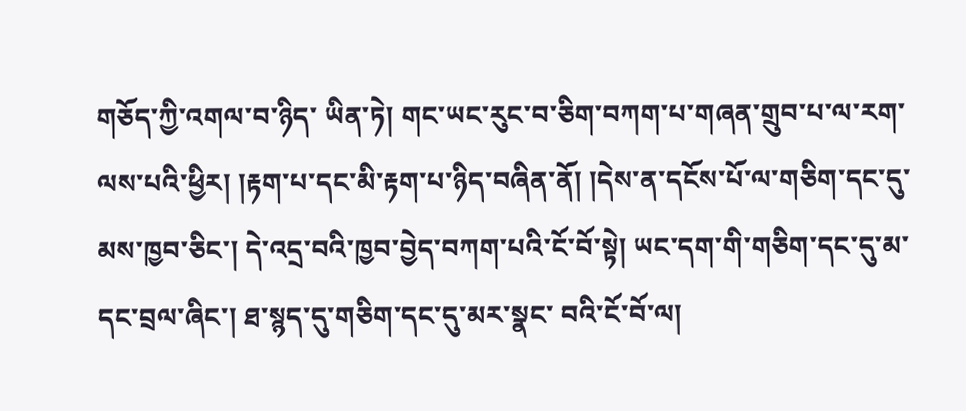གཅོད་ཀྱི་འགལ་བ་ཉིད་ ཡིན་ཏེ། གང་ཡང་རུང་བ་ཅིག་བཀག་པ་གཞན་གྲུབ་པ་ལ་རག་ལས་པའི་ཕྱིར། །རྟག་པ་དང་མི་རྟག་པ་ཉིད་བཞིན་ནོ། །དེས་ན་དངོས་པོ་ལ་གཅིག་དང་དུ་མས་ཁྱབ་ཅིང་། དེ་འདྲ་བའི་ཁྱབ་བྱེད་བཀག་པའི་ངོ་བོ་སྟེ། ཡང་དག་གི་གཅིག་དང་དུ་མ་དང་བྲལ་ཞིང་། ཐ་སྙད་དུ་གཅིག་དང་དུ་མར་སྣང་ བའི་ངོ་བོ་ལ།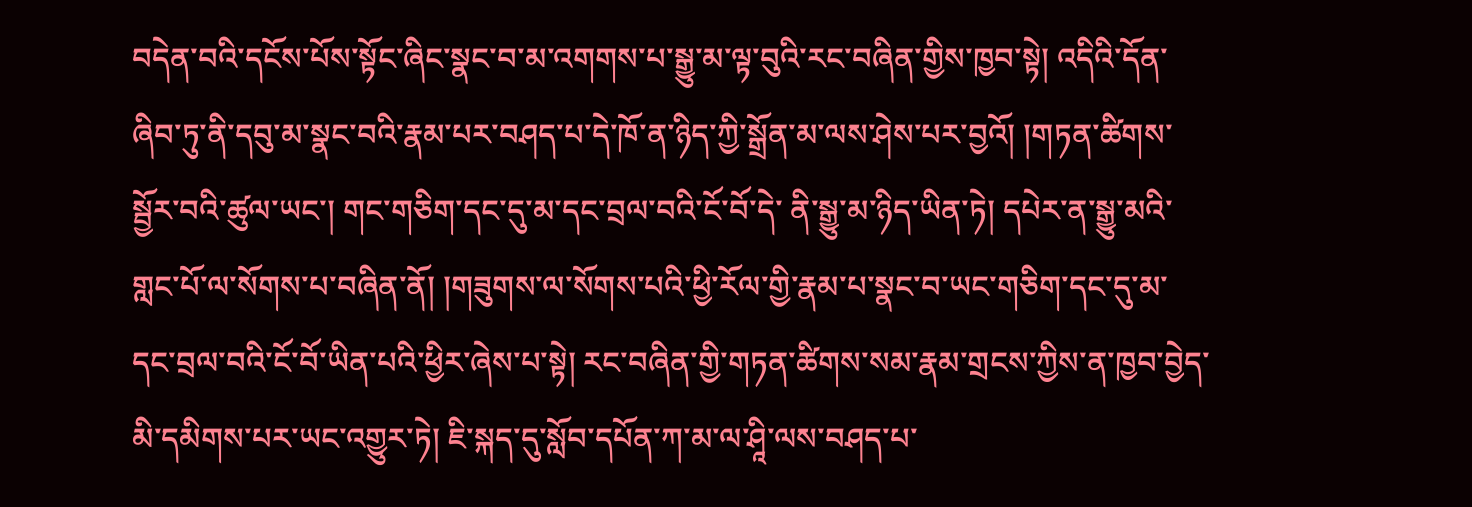བདེན་བའི་དངོས་པོས་སྟོང་ཞིང་སྣང་བ་མ་འགགས་པ་སྒྱུ་མ་ལྟ་བུའི་རང་བཞིན་གྱིས་ཁྱབ་སྟེ། འདིའི་དོན་ཞིབ་ཏུ་ནི་དབུ་མ་སྣང་བའི་རྣམ་པར་བཤད་པ་དེ་ཁོ་ན་ཉིད་ཀྱི་སྒྲོན་མ་ལས་ཤེས་པར་བྱའོ། །གཏན་ཚིགས་སྦྱོར་བའི་ཚུལ་ཡང་། གང་གཅིག་དང་དུ་མ་དང་བྲལ་བའི་ངོ་བོ་དེ་ ནི་སྒྱུ་མ་ཉིད་ཡིན་ཏེ། དཔེར་ན་སྒྱུ་མའི་གླང་པོ་ལ་སོགས་པ་བཞིན་ནོ། །གཟུགས་ལ་སོགས་པའི་ཕྱི་རོལ་གྱི་རྣམ་པ་སྣང་བ་ཡང་གཅིག་དང་དུ་མ་དང་བྲལ་བའི་ངོ་བོ་ཡིན་པའི་ཕྱིར་ཞེས་པ་སྟེ། རང་བཞིན་གྱི་གཏན་ཚིགས་སམ་རྣམ་གྲངས་ཀྱིས་ན་ཁྱབ་བྱེད་མི་དམིགས་པར་ཡང་འགྱུར་ཏེ། ཇི་སྐད་དུ་སློབ་དཔོན་ཀ་མ་ལ་ཤཱི་ལས་བཤད་པ་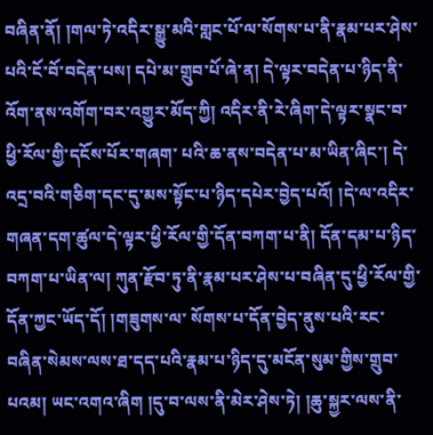བཞིན་ནོ། །གལ་ཏེ་འདིར་སྒྱུ་མའི་གླང་པོ་ལ་སོགས་པ་ནི་རྣམ་པར་ཤེས་པའི་ངོ་བོ་བདེན་པས། དཔེ་མ་གྲུབ་པོ་ཞེ་ན། དེ་ལྟར་བདེན་པ་ཉིད་ནི་འོག་ནས་འགོག་བར་འགྱུར་མོད་ཀྱི། འདིར་ནི་རེ་ཞིག་དེ་ལྟར་སྣང་བ་ཕྱི་རོལ་གྱི་དངོས་པོར་གཞག་ པའི་ཆ་ནས་བདེན་པ་མ་ཡིན་ཞིང་། དེ་འདྲ་བའི་གཅིག་དང་དུ་མས་སྟོང་པ་ཉིད་དཔེར་བྱེད་པའོ། །དེ་ལ་འདིར་གཞན་དག་ཚུལ་དེ་ལྟར་ཕྱི་རོལ་གྱི་དོན་བཀག་པ་ནི། དོན་དམ་པ་ཉིད་བཀག་པ་ཡིན་ལ། ཀུན་རྫོབ་ཏུ་ནི་རྣམ་པར་ཤེས་པ་བཞིན་དུ་ཕྱི་རོལ་གྱི་དོན་ཀྱང་ཡོད་དོ། །གཟུགས་ལ་ སོགས་པ་དོན་བྱེད་ནུས་པའི་རང་བཞིན་སེམས་ལས་ཐ་དད་པའི་རྣམ་པ་ཉིད་དུ་མངོན་སུམ་གྱིས་གྲུབ་པའམ། ཡང་འགའ་ཞིག །དུ་བ་ལས་ནི་མེར་ཤེས་ཏེ། །ཆུ་སྐྱར་ལས་ནི་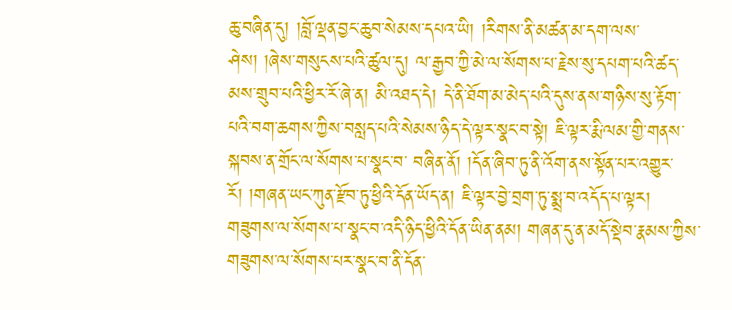ཆུ་བཞིན་དུ། །བློ་ལྡན་བྱང་ཆུབ་སེམས་དཔའ་ཡི། །རིགས་ནི་མཚན་མ་དག་ལས་ཤེས། །ཞེས་གསུངས་པའི་ཚུལ་དུ། ལ་རྒྱབ་ཀྱི་མེ་ལ་སོགས་པ་རྗེས་སུ་དཔག་པའི་ཚད་མས་གྲུབ་པའི་ཕྱིར་རོ་ཞེ་ན། མི་འཐད་དེ། དེ་ནི་ཐོག་མ་མེད་པའི་དུས་ནས་གཉིས་སུ་རྟོག་པའི་བག་ཆགས་ཀྱིས་བསླད་པའི་སེམས་ཉིད་དེ་ལྟར་སྣང་བ་སྟེ། ཇི་ལྟར་རྨི་ལམ་གྱི་གནས་སྐབས་ན་གྲོང་ལ་སོགས་པ་སྣང་བ་ བཞིན་ནོ། །དོན་ཞིབ་ཏུ་ནི་འོག་ནས་སྟོན་པར་འགྱུར་རོ། །གཞན་ཡང་ཀུན་རྫོབ་ཏུ་ཕྱིའི་དོན་ཡོད་ན། ཇི་ལྟར་བྱེ་བྲག་ཏུ་སྨྲ་བ་འདོད་པ་ལྟར། གཟུགས་ལ་སོགས་པ་སྣང་བ་འདི་ཉིད་ཕྱིའི་དོན་ཡིན་ནམ། གཞན་དུ་ན་མདོ་སྡེབ་རྣམས་ཀྱིས་གཟུགས་ལ་སོགས་པར་སྣང་བ་ནི་དོན་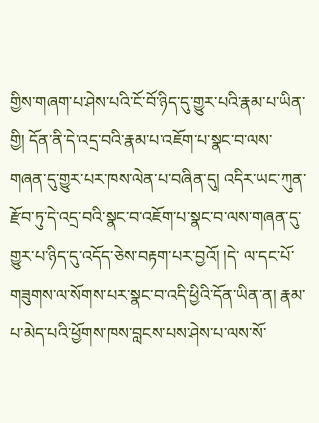གྱིས་གཞག་པ་ཤེས་པའི་ངོ་བོ་ཉིད་དུ་གྱུར་པའི་རྣམ་པ་ཡིན་གྱི། དོན་ནི་དེ་འདྲ་བའི་རྣམ་པ་འཇོག་པ་སྣང་བ་ལས་གཞན་དུ་གྱུར་པར་ཁས་ལེན་པ་བཞིན་དུ། འདིར་ཡང་ཀུན་རྫོབ་ཏུ་དེ་འདྲ་བའི་སྣང་བ་འཇོག་པ་སྣང་བ་ལས་གཞན་དུ་གྱུར་པ་ཉིད་དུ་འདོད་ཅེས་བརྟག་པར་བྱའོ། །དེ་ ལ་དང་པོ་གཟུགས་ལ་སོགས་པར་སྣང་བ་འདི་ཕྱིའི་དོན་ཡིན་ན། རྣམ་པ་མེད་པའི་ཕྱོགས་ཁས་བླངས་པས་ཤེས་པ་ལས་སོ་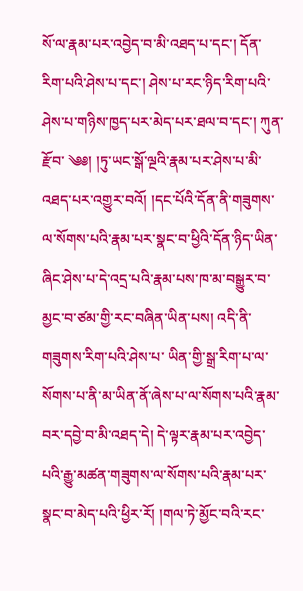སོ་ལ་རྣམ་པར་འབྱེད་བ་མི་འཐད་པ་དང་། དོན་རིག་པའི་ཤེས་པ་དང་། ཤེས་པ་རང་ཉིད་རིག་པའི་ཤེས་པ་གཉིས་ཁྱད་པར་མེད་པར་ཐལ་བ་དང་། ཀུན་རྫོབ་ ༄༅། །ཏུ་ཡང་སྒོ་ལྔའི་རྣམ་པར་ཤེས་པ་མི་འཐད་པར་འགྱུར་བའོ། །དང་པོའི་དོན་ནི་གཟུགས་ལ་སོགས་པའི་རྣམ་པར་སྣང་བ་ཕྱིའི་དོན་ཉིད་ཡིན་ཞིང་ཤེས་པ་དེ་འདྲ་པའི་རྣམ་པས་ཁ་མ་བསྒྱུར་བ་མྱང་བ་ཙམ་གྱི་རང་བཞིན་ཡིན་པས། འདི་ནི་གཟུགས་རིག་པའི་ཤེས་པ་ ཡིན་གྱི་སྒྲ་རིག་པ་ལ་སོགས་པ་ནི་མ་ཡིན་ནོ་ཞེས་པ་ལ་སོགས་པའི་རྣམ་བར་དབྱེ་བ་མི་འཐད་དེ། དེ་ལྟར་རྣམ་པར་འབྱེད་པའི་རྒྱུ་མཚན་གཟུགས་ལ་སོགས་པའི་རྣམ་པར་སྣང་བ་མེད་པའི་ཕྱིར་རོ། །གལ་ཏེ་མྱོང་བའི་རང་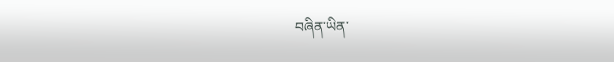བཞིན་ཡིན་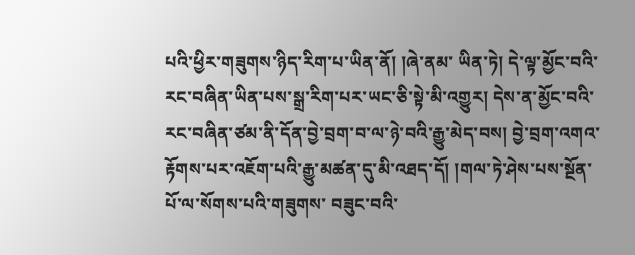པའི་ཕྱིར་གཟུགས་ཉིད་རིག་པ་ཡིན་ནོ། །ཞེ་ནམ་ ཡིན་ཏེ། དེ་ལྟ་མྱོང་བའི་རང་བཞིན་ཡིན་པས་སྒྲ་རིག་པར་ཡང་ཅི་སྟེ་མི་འགྱུར། དེས་ན་མྱོང་བའི་རང་བཞིན་ཙམ་ནི་དོན་བྱེ་བྲག་བ་ལ་ཉེ་བའི་རྒྱུ་མེད་བས། བྱེ་བྲག་འགའ་རྟོགས་པར་འཇོག་པའི་རྒྱུ་མཚན་དུ་མི་འཐད་དོ། །གལ་ཏེ་ཤེས་པས་སྔོན་པོ་ལ་སོགས་པའི་གཟུགས་ བཟུང་བའི་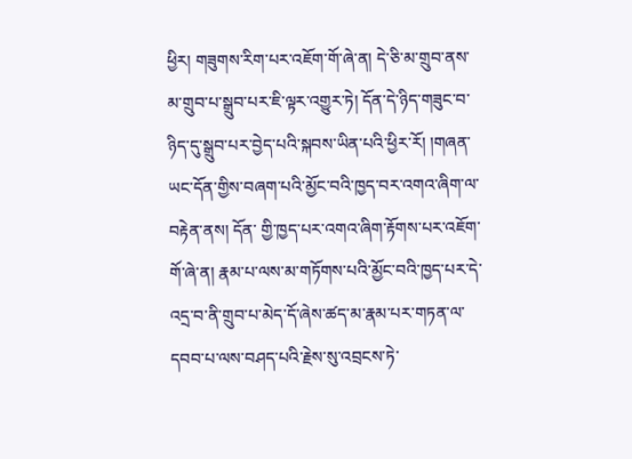ཕྱིར། གཟུགས་རིག་པར་འཇོག་གོ་ཞེ་ན། དེ་ཅི་མ་གྲུབ་ནས་མ་གྲུབ་པ་སྒྲུབ་པར་ཇི་ལྟར་འགྱུར་ཏེ། དོན་དེ་ཉིད་གཟུང་བ་ཉིད་དུ་སྒྲུབ་པར་བྱེད་པའི་སྐབས་ཡིན་པའི་ཕྱིར་རོ། །གཞན་ཡང་དོན་གྱིས་བཞག་པའི་མྱོང་བའི་ཁྱད་བར་འགའ་ཞིག་ལ་བརྟེན་ནས། དོན་ གྱི་ཁྱད་པར་འགའ་ཞིག་རྟོགས་པར་འཇོག་གོ་ཞེ་ན། རྣམ་པ་ལས་མ་གཏོགས་པའི་མྱོང་བའི་ཁྱད་པར་དེ་འདྲ་བ་ནི་གྲུབ་པ་མེད་དོ་ཞེས་ཚད་མ་རྣམ་པར་གཏན་ལ་དབབ་པ་ལས་བཤད་པའི་རྗེས་སུ་འབྲངས་ཏེ་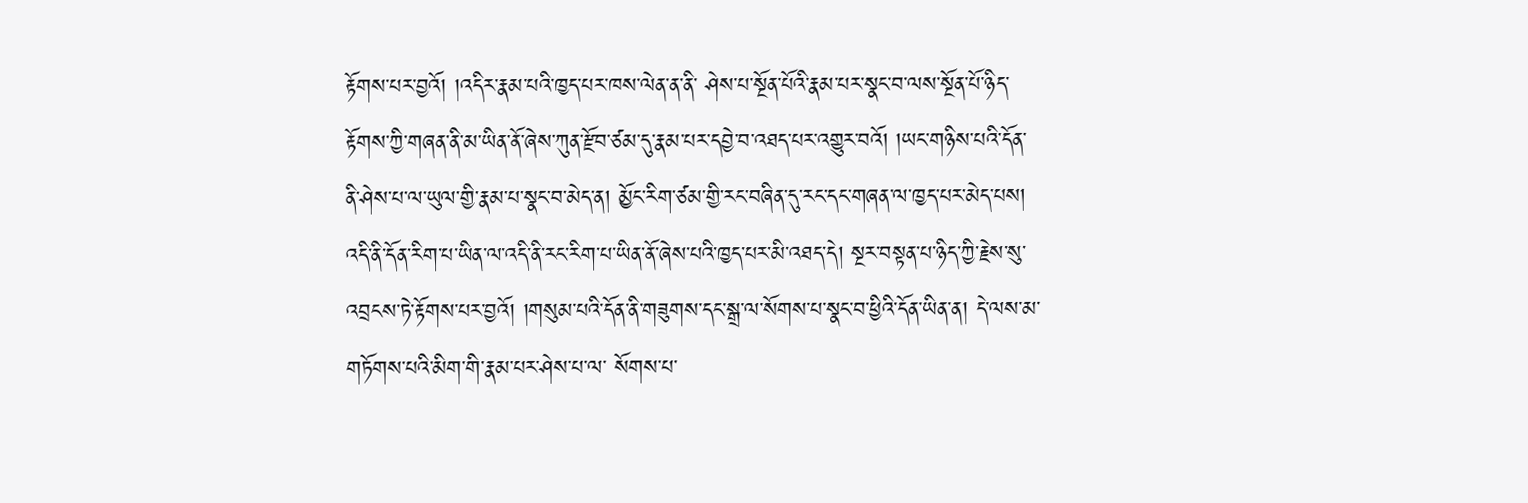རྟོགས་པར་བྱའོ། །འདིར་རྣམ་པའི་ཁྱད་པར་ཁས་ལེན་ན་ནི་ ཤེས་པ་སྔོན་པོའི་རྣམ་པར་སྣང་བ་ལས་སྔོན་པོ་ཉིད་རྟོགས་ཀྱི་གཞན་ནི་མ་ཡིན་ནོ་ཞེས་ཀུན་རྫོབ་ཙམ་དུ་རྣམ་པར་དབྱེ་བ་འཐད་པར་འགྱུར་བའོ། །ཡང་གཉིས་པའི་དོན་ནི་ཤེས་པ་ལ་ཡུལ་གྱི་རྣམ་པ་སྣང་བ་མེད་ན། མྱོང་རིག་ཙམ་གྱི་རང་བཞིན་དུ་རང་དང་གཞན་ལ་ཁྱད་པར་མེད་པས། འདི་ནི་དོན་རིག་པ་ཡིན་ལ་འདི་ནི་རང་རིག་པ་ཡིན་ནོ་ཞེས་པའི་ཁྱད་པར་མི་འཐད་དེ། སྔར་བསྟན་པ་ཉིད་ཀྱི་རྗེས་སུ་འབྲངས་ཏེ་རྟོགས་པར་བྱའོ། །གསུམ་པའི་དོན་ནི་གཟུགས་དང་སྒྲ་ལ་སོགས་པ་སྣང་བ་ཕྱིའི་དོན་ཡིན་ན། དེ་ལས་མ་གཏོགས་པའི་མིག་གི་རྣམ་པར་ཤེས་པ་ལ་ སོགས་པ་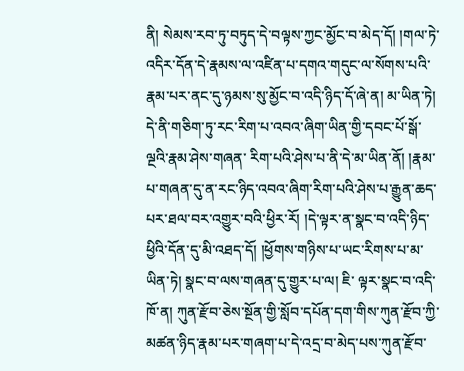ནི། སེམས་རབ་ཏུ་བཏུད་དེ་བལྟས་ཀྱང་མྱོང་བ་མེད་དོ། །གལ་ཏེ་འདིར་དོན་དེ་རྣམས་ལ་འཛིན་པ་དགའ་གདུང་ལ་སོགས་པའི་རྣམ་པར་ནང་དུ་ཉམས་སུ་མྱོང་བ་འདི་ཉིད་དོ་ཞེ་ན། མ་ཡིན་ཏེ། དེ་ནི་གཅིག་ཏུ་རང་རིག་པ་འབའ་ཞིག་ཡིན་གྱི་དབང་པོ་སྒོ་ལྔའི་རྣམ་ཤེས་གཞན་ རིག་པའི་ཤེས་པ་ནི་དེ་མ་ཡིན་ནོ། །རྣམ་པ་གཞན་དུ་ན་རང་ཉིད་འབའ་ཞིག་རིག་པའི་ཤེས་པ་རྒྱུན་ཆད་པར་ཐལ་བར་འགྱུར་བའི་ཕྱིར་རོ། །དེ་ལྟར་ན་སྣང་བ་འདི་ཉིད་ཕྱིའི་དོན་དུ་མི་འཐད་དོ། །ཕྱོགས་གཉིས་པ་ཡང་རིགས་པ་མ་ཡིན་ཏེ། སྣང་བ་ལས་གཞན་དུ་གྱུར་པ་ལ། ཇི་ ལྟར་སྣང་བ་འདི་ཁོ་ན། ཀུན་རྫོབ་ཅེས་སྔོན་གྱི་སློབ་དཔོན་དག་གིས་ཀུན་རྫོབ་ཀྱི་མཚན་ཉིད་རྣམ་པར་གཞག་པ་དེ་འདྲ་བ་མེད་པས་ཀུན་རྫོབ་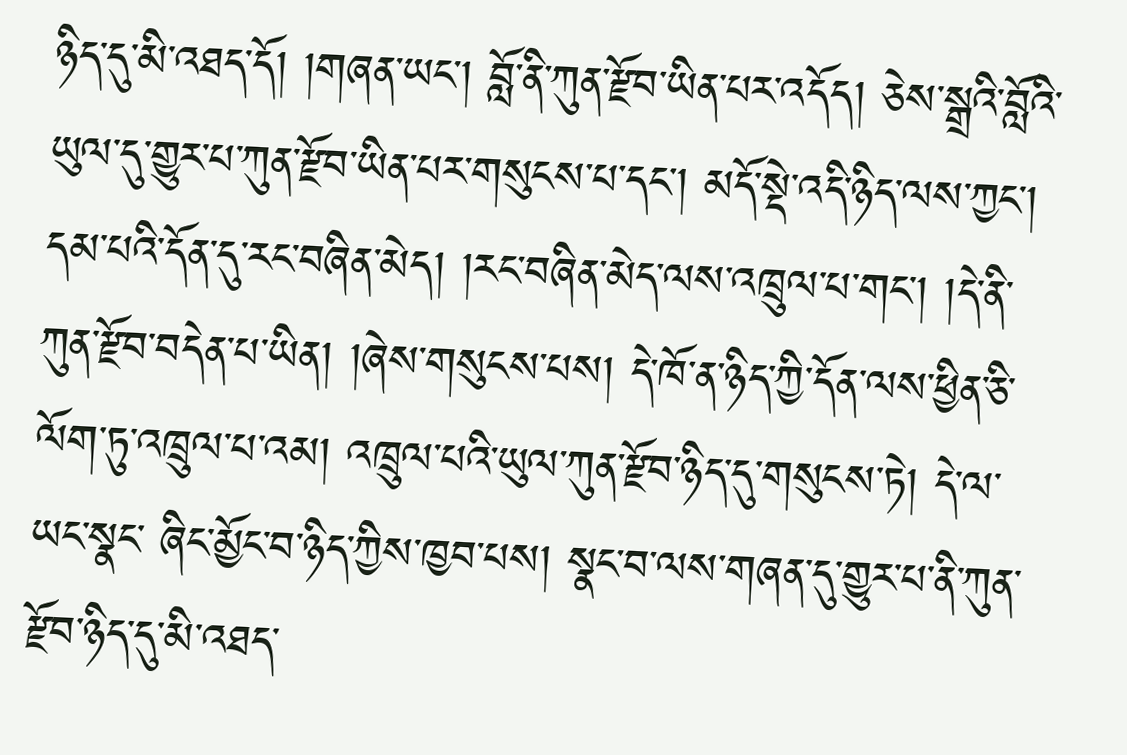ཉིད་དུ་མི་འཐད་དོ། །གཞན་ཡང་། བློ་ནི་ཀུན་རྫོབ་ཡིན་པར་འདོད། ཅེས་སྒྲའི་བློའི་ཡུལ་དུ་གྱུར་པ་ཀུན་རྫོབ་ཡིན་པར་གསུངས་པ་དང་། མདོ་སྡེ་འདི་ཉིད་ལས་ཀྱང་། དམ་པའི་དོན་དུ་རང་བཞིན་མེད། །རང་བཞིན་མེད་ལས་འཁྲུལ་པ་གང་། །དེ་ནི་ཀུན་རྫོབ་བདེན་པ་ཡིན། །ཞེས་གསུངས་པས། དེ་ཁོ་ན་ཉིད་ཀྱི་དོན་ལས་ཕྱིན་ཅི་ལོག་ཏུ་འཁྲུལ་པ་འམ། འཁྲུལ་པའི་ཡུལ་ཀུན་རྫོབ་ཉིད་དུ་གསུངས་ཏེ། དེ་ལ་ཡང་སྣང་ ཞིང་མྱོང་བ་ཉིད་ཀྱིས་ཁྱབ་པས། སྣང་བ་ལས་གཞན་དུ་གྱུར་པ་ནི་ཀུན་རྫོབ་ཉིད་དུ་མི་འཐད་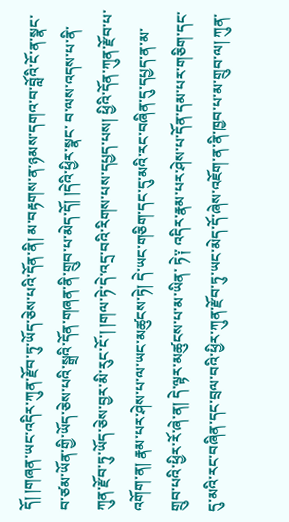དོ། །གཞན་ཡང་འདིར་ཀུན་རྫོབ་ཏུ་ཡོད་ཅེས་པའི་དོན་ནི། མ་བརྟགས་ན་ཉམས་དགའ་བ་བློའི་ངོ་ན་སྣང་བ་ཙམ་ཡོན་གྱི་ཡོད་ཅེས་པའི་སྒྲའི་དོན་གཞན་ནི་གྲུབ་པ་མེད་དོ། །དེའི་ཕྱིར་སྣང་ བ་ལས་འདས་པ་ནི་ཀུན་རྫོབ་ཏུ་ཡོད་ཅེས་བྱར་མི་རུང་ངོ་། །གལ་ཏེ་དེ་འདྲ་བའི་རིགས་པས་དཔྱད་པས། ཕྱིའི་དོན་ཀུན་རྫོབ་པ་འགོག་ན། རྣམ་པར་ཤེས་པ་ལ་ཡང་མཚུངས་ཏེ། དེ་ཡང་གཅིག་དང་དུ་མའི་རང་བཞིན་དུ་དཔྱད་ན་མ་གྲུབ་པའི་ཕྱིར་རོ་ཞེ་ན། དེ་ལྟར་མཚུངས་པ་མ་ཡིན་ ཏེ༑ འདིར་རྣམ་པར་ཤེས་པ་དོན་དམ་པར་གཅིག་དང་དུ་མའི་རང་བཞིན་དང་བྲལ་བའི་ཕྱིར་ཀུན་རྫོབ་ཏུ་ཡང་མེད་དོ་ཞེས་འཇོག་ན་ནི་ཁྱབ་པ་མ་གྲུབ་ལ། ཀུན་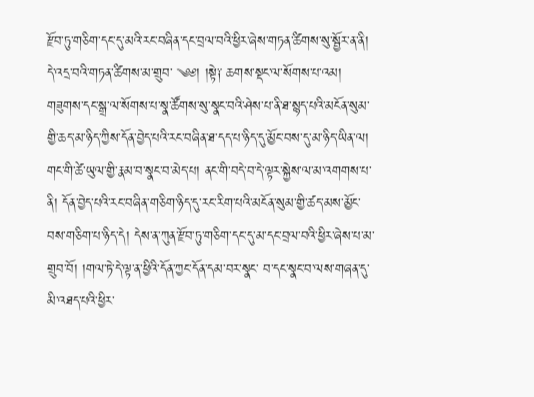རྫོབ་ཏུ་གཅིག་དང་དུ་མའི་རང་བཞིན་དང་བྲལ་བའི་ཕྱིར་ཞེས་གཏན་ཚིགས་སུ་སྦྱོར་ན་ནི། དེ་འདྲ་བའི་གཏན་ཚིགས་མ་གྲུབ་ ༄༅། །སྟེ༑ ཆགས་སྡང་ལ་སོགས་པ་འམ། གཟུགས་དང་སྒྲ་ལ་སོགས་པ་སྣ་ཚོགས་སུ་སྣང་བའི་ཤེས་པ་ནི་ཐ་སྙད་པའི་མངོན་སུམ་གྱི་ཆད་མ་ཉིད་ཀྱིས་དོན་བྱེད་པའི་རང་བཞིན་ཐ་དད་པ་ཉིད་དུ་མྱོང་བས་དུ་མ་ཉིད་ཡིན་ལ། གང་གི་ཚེ་ཡུལ་གྱི་རྣམ་བ་སྣང་བ་མེད་པ། ནང་གི་བདེ་བ་དེ་ལྟར་སྐྱེས་ལ་མ་འགགས་པ་ནི། དོན་བྱེད་པའི་རང་བཞིན་གཅིག་ཉིད་དུ་རང་རིག་པའི་མངོན་སུམ་གྱི་ཚད་མས་མྱོང་བས་གཅིག་པ་ཉིད་དེ། དེས་ན་ཀུན་རྫོབ་ཏུ་གཅིག་དང་དུ་མ་དང་བྲལ་བའི་ཕྱིར་ཞེས་པ་མ་གྲུབ་བོ། །གལ་ཏེ་དེ་ལྟ་ན་ཕྱིའི་དོན་ཀྱང་དོན་དམ་བར་སྣང་ བ་དང་སྣང་བ་ལས་གཞན་དུ་མི་འཐད་པའི་ཕྱིར་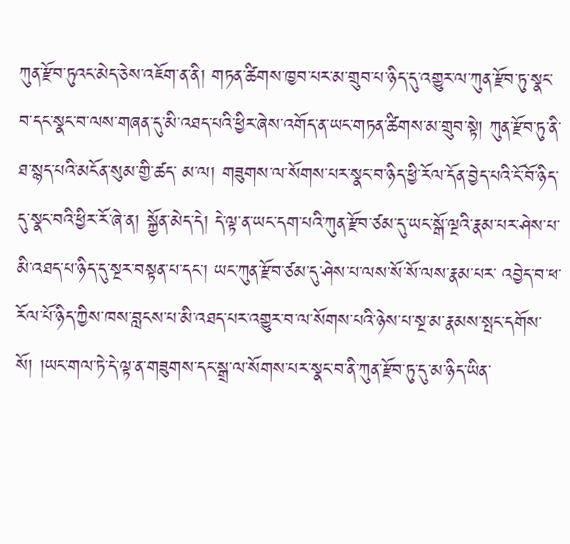ཀུན་རྫོབ་ཏུའང་མེད་ཅེས་འཇོག་ན་ནི། གཏན་ཚིགས་ཁྱབ་པར་མ་གྲུབ་པ་ཉིད་དུ་འགྱུར་ལ་ཀུན་རྫོབ་ཏུ་སྣང་བ་དང་སྣང་བ་ལས་གཞན་དུ་མི་འཐད་པའི་ཕྱིར་ཞེས་འགོད་ན་ཡང་གཏན་ཚིགས་མ་གྲུབ་སྟེ། ཀུན་རྫོབ་ཏུ་ནི་ཐ་སྙད་པའི་མངོན་སུམ་གྱི་ཚད་ མ་ལ། གཟུགས་ལ་སོགས་པར་སྣང་བ་ཉིད་ཕྱི་རོལ་དོན་བྱེད་པའི་ངོ་བོ་ཉིད་དུ་སྣང་བའི་ཕྱིར་རོ་ཞེ་ན། སྐྱོན་མེད་དེ། དེ་ལྟ་ན་ཡང་དག་པའི་ཀུན་རྫོབ་ཙམ་དུ་ཡང་སྒོ་ལྔའི་རྣམ་པར་ཤེས་པ་མི་འཐད་པ་ཉིད་དུ་སྔར་བསྟན་པ་དང་། ཡང་ཀུན་རྫོབ་ཙམ་དུ་ཤེས་པ་ལས་སོ་སོ་ལས་རྣམ་པར་ འབྱེད་བ་ཕ་རོལ་པོ་ཉིད་ཀྱིས་ཁས་བླངས་པ་མི་འཐད་པར་འགྱུར་བ་ལ་སོགས་པའི་ཉེས་པ་སྔ་མ་རྣམས་སྤང་དགོས་སོ། །ཡང་གལ་ཏེ་དེ་ལྟ་ན་གཟུགས་དང་སྒྲ་ལ་སོགས་པར་སྣང་བ་ནི་ཀུན་རྫོབ་ཏུ་དུ་མ་ཉིད་ཡིན་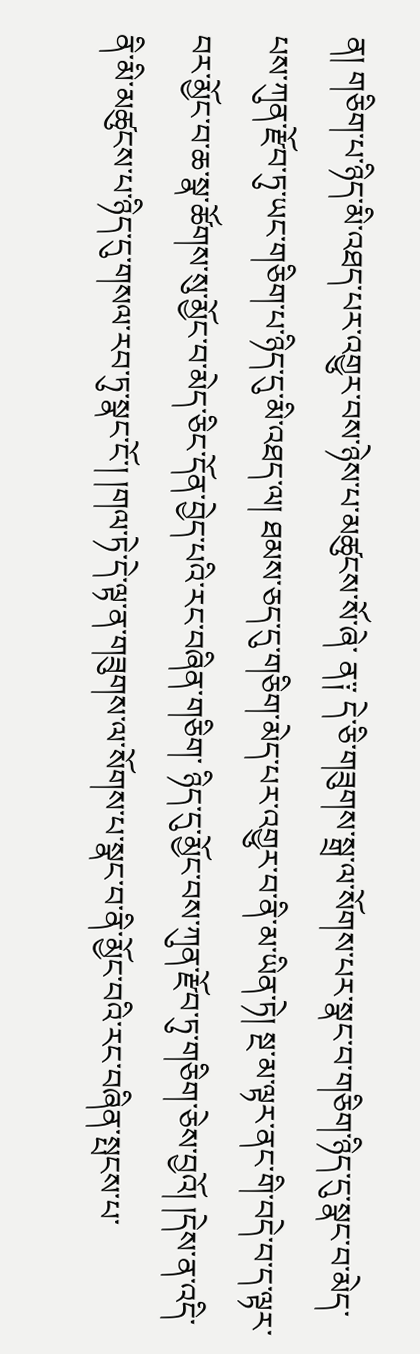ན། གཅིག་པ་ཉིད་མི་འཐད་པར་འགྱུར་བས་ཉེས་པ་མཚུངས་སོ་ཞེ་ ན༑ དེ་ཅི་གཟུགས་སྒྲ་ལ་སོགས་པར་སྣང་བ་གཅིག་ཉིད་དུ་སྣང་བ་མེད་པས་ཀུན་རྫོབ་ཏུ་ཡང་གཅིག་པ་ཉིད་དུ་མི་འཐད་ལ། ཐམས་ཅད་དུ་གཅིག་མེད་པར་འགྱུར་བ་ནི་མ་ཡིན་ཏེ། སྔ་མ་ལྟར་ནང་གི་བདེ་བ་ད་ལྟར་བར་མྱོང་བ་ཆ་སྣ་ཚོགས་སུ་མྱོང་བ་མེད་ཅིང་དོན་བྱེད་པའི་རང་བཞིན་གཅིག་ ཉིད་དུ་མྱོང་བས་ཀུན་རྫོབ་ཏུ་གཅིག་ཅེས་བྱའོ། །དེས་ན་འདི་ནི་མི་མཚུངས་པ་ཉིད་དུ་གསལ་རབ་ཏུ་སྣང་ངོ་། །གལ་ཏེ་དེ་ལྟ་ན་གཟུགས་ལ་སོགས་པ་སྣང་བ་ནི་མྱོང་བའི་རང་བཞིན་སྤངས་པ་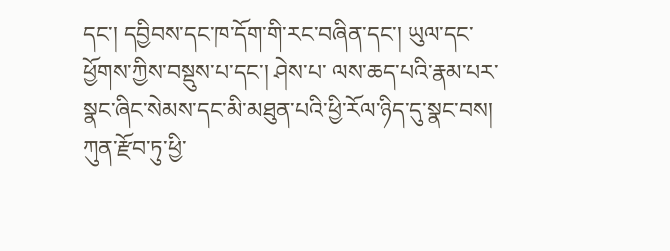དང་། དབྱིབས་དང་ཁ་དོག་གི་རང་བཞིན་དང་། ཡུལ་དང་ཕྱོགས་ཀྱིས་བསྡུས་པ་དང་། ཤེས་པ་ ལས་ཆད་པའི་རྣམ་པར་སྣང་ཞིང་སེམས་དང་མི་མཐུན་པའི་ཕྱི་རོལ་ཉིད་དུ་སྣང་བས། ཀུན་རྫོབ་ཏུ་ཕྱི་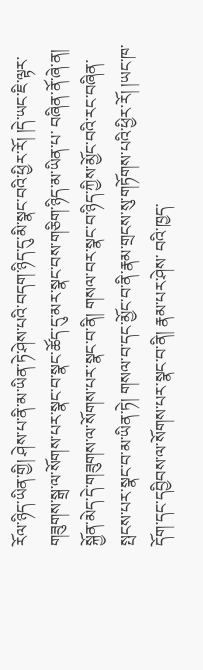རོལ་ཉིད་ཡིན་གྱི། ཤེས་པ་ནི་མ་ཡིན་ཏེ་ཤེས་པའི་བདག་ཉིད་དུ་མི་སྣང་བའི་ཕྱིར་རོ། །དེ་ཡང་ཇི་ལྟར་གཟུགས་སྒྲ་ལ་སོགས་པར་སྣང་བ་སྣང་ཚོད་དུ་མར་སྣང་བས་གཅིག་ཉིད་མ་ཡིན་པ་ བཞིན་ནོ་ཞེ་ན། སྐྱོན་མེད་དེ་གཟུགས་ལ་སོགས་པར་སྣང་བ་ནི། གསལ་བར་སྣང་བ་ཉིད་ཀྱིས་མྱོང་བའི་རང་བཞིན་སྤངས་པར་སྣང་བ་མ་ཡིན་ཏེ། གསལ་བ་དང་མྱོང་བ་ནི་རྣམ་གྲངས་སུ་གཏོགས་པའི་ཕྱིར་རོ། །ཡང་ཁ་དོག་དང་དབྱིབས་ལ་སོགས་པར་སྣང་བ་ནི། རྣམ་པར་ཤེས་ བའི་ཁྱད་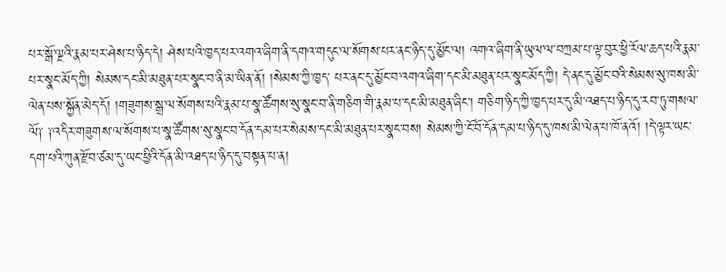པར་སྒོ་ལྔའི་རྣམ་པར་ཤེས་པ་ཉིད་དེ། ཤེས་པའི་ཁྱད་པར་འགའ་ཞིག་ནི་དགའ་གདུང་ལ་སོགས་པར་ནང་ཉིད་དུ་མྱོང་ལ། འགའ་ཞིག་ནི་ཡུལ་ལ་བཀྲམ་པ་ལྟ་བུར་ཕྱི་རོལ་ཆད་པའི་རྣམ་པར་སྣང་མོད་ཀྱི། སེམས་དང་མི་མཐུན་པར་སྣང་བ་ནི་མ་ཡིན་ནོ། །སེམས་ཀྱི་ཁྱད་ པར་ནང་དུ་མྱོང་བ་འགའ་ཞིག་དང་མི་མཐུན་པར་སྣང་མོད་ཀྱི། དེ་ནང་དུ་མྱོང་བའི་སེམས་སུ་ཁས་མི་ལེན་པས་སྐྱོན་མེད་དོ། །གཟུགས་སྒྲ་ལ་སོགས་པའི་རྣམ་པ་སྣ་ཚོགས་སུ་སྣང་བ་ནི་གཅིག་གི་རྣམ་པ་དང་མི་མཐུན་ཞིང་། གཅིག་ཉིད་ཀྱི་ཁྱད་པར་དུ་མི་འཐད་པ་ཉིད་དུ་རབ་ཏུ་གསལ་ ལོ༑ ༑འདིར་གཟུགས་ལ་སོགས་པ་སྣ་ཚོགས་སུ་སྣང་བ་དོན་དམ་པར་སེམས་དང་མི་མཐུན་པར་སྣང་བས། སེམས་ཀྱི་ངོ་བོ་དོན་དམ་པ་ཉིད་དུ་ཁས་མི་ལེན་པ་ཁོ་ནའོ། །དེ་ལྟར་ཡང་དག་པའི་ཀུན་རྫོབ་ཙམ་དུ་ཡང་ཕྱིའི་དོན་མི་འཐད་པ་ཉིད་དུ་བསྟན་པ་ན།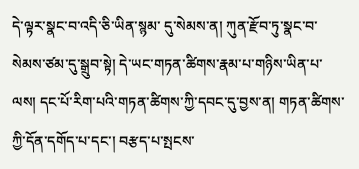དེ་ལྟར་སྣང་བ་འདི་ཅི་ཡིན་སྙམ་ དུ་སེམས་ན། ཀུན་རྫོབ་ཏུ་སྣང་བ་སེམས་ཙམ་དུ་སྒྲུབ་སྟེ། དེ་ཡང་གཏན་ཚིགས་རྣམ་པ་གཉིས་ཡིན་པ་ལས། དང་པོ་རིག་པའི་གཏན་ཚིགས་ཀྱི་དབང་དུ་བྱས་ན། གཏན་ཚིགས་ཀྱི་དོན་དགོད་པ་དང་། བརྩད་པ་སྤངས་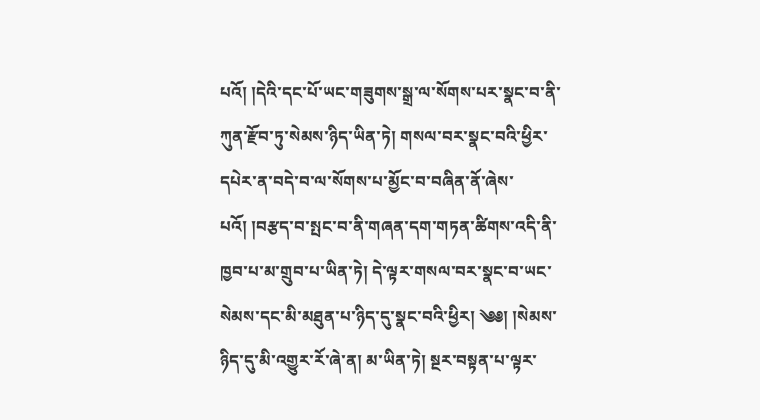པའོ། །དེའི་དང་པོ་ཡང་གཟུགས་སྒྲ་ལ་སོགས་པར་སྣང་བ་ནི་ ཀུན་རྫོབ་ཏུ་སེམས་ཉིད་ཡིན་ཏེ། གསལ་བར་སྣང་བའི་ཕྱིར་དཔེར་ན་བདེ་བ་ལ་སོགས་པ་མྱོང་བ་བཞིན་ནོ་ཞེས་པའོ། །བརྩད་བ་སྤང་བ་ནི་གཞན་དག་གཏན་ཚིགས་འདི་ནི་ཁྱབ་པ་མ་གྲུབ་པ་ཡིན་ཏེ། དེ་ལྟར་གསལ་བར་སྣང་བ་ཡང་སེམས་དང་མི་མཐུན་པ་ཉིད་དུ་སྣང་བའི་ཕྱིར། ༄༅། །སེམས་ཉིད་དུ་མི་འགྱུར་རོ་ཞེ་ན། མ་ཡིན་ཏེ། སྔར་བསྟན་པ་ལྟར་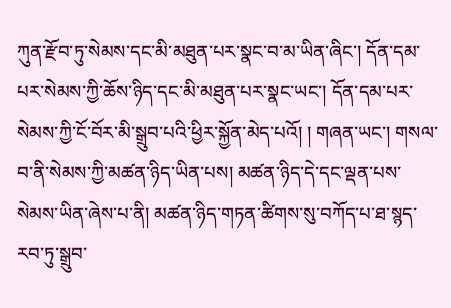ཀུན་རྫོབ་ཏུ་སེམས་དང་མི་མཐུན་པར་སྣང་བ་མ་ཡིན་ཞིང་། དོན་དམ་པར་སེམས་ཀྱི་ཆོས་ཉིད་དང་མི་མཐུན་པར་སྣང་ཡང་། དོན་དམ་པར་སེམས་ཀྱི་ངོ་བོར་མི་སྒྲུབ་པའི་ཕྱིར་སྐྱོན་མེད་པའོ། ། གཞན་ཡང་། གསལ་བ་ནི་སེམས་ཀྱི་མཚན་ཉིད་ཡིན་པས། མཚན་ཉིད་དེ་དང་ལྡན་པས་སེམས་ཡིན་ཞེས་པ་ནི། མཚན་ཉིད་གཏན་ཚིགས་སུ་བཀོད་པ་ཐ་སྙད་རབ་ཏུ་སྒྲུབ་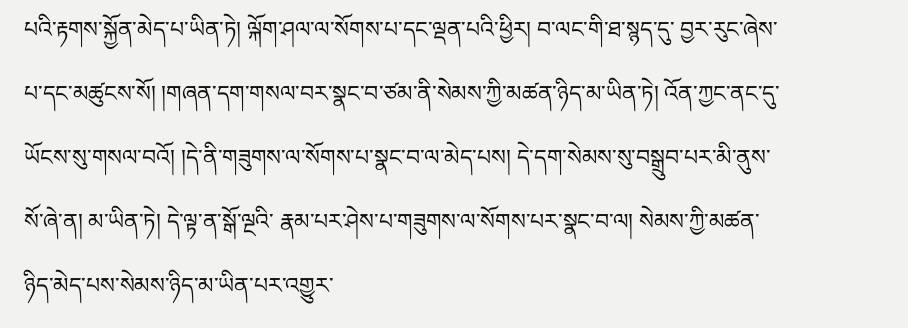པའི་རྟགས་སྐྱོན་མེད་པ་ཡིན་ཏེ། ལྐོག་ཤལ་ལ་སོགས་པ་དང་ལྡན་པའི་ཕྱིར། བ་ལང་གི་ཐ་སྙད་དུ་ བྱར་རུང་ཞེས་པ་དང་མཚུངས་སོ། །གཞན་དག་གསལ་བར་སྣང་བ་ཙམ་ནི་སེམས་ཀྱི་མཚན་ཉིད་མ་ཡིན་ཏེ། འོན་ཀྱང་ནང་དུ་ཡོངས་སུ་གསལ་བའོ། །དེ་ནི་གཟུགས་ལ་སོགས་པ་སྣང་བ་ལ་མེད་པས། དེ་དག་སེམས་སུ་བསྒྲུབ་པར་མི་ནུས་སོ་ཞེ་ན། མ་ཡིན་ཏེ། དེ་ལྟ་ན་སྒོ་ལྔའི་ རྣམ་པར་ཤེས་པ་གཟུགས་ལ་སོགས་པར་སྣང་བ་ལ། སེམས་ཀྱི་མཚན་ཉིད་མེད་པས་སེམས་ཉིད་མ་ཡིན་པར་འགྱུར་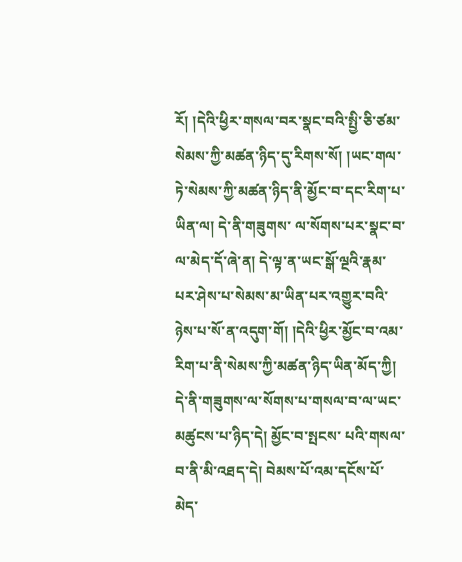རོ། །དེའི་ཕྱིར་གསལ་བར་སྣང་བའི་སྤྱི་ཅི་ཙམ་སེམས་ཀྱི་མཚན་ཉིད་དུ་རིགས་སོ། །ཡང་གལ་ཏེ་སེམས་ཀྱི་མཚན་ཉིད་ནི་མྱོང་བ་དང་རིག་པ་ཡིན་ལ། དེ་ནི་གཟུགས་ ལ་སོགས་པར་སྣང་བ་ལ་མེད་དོ་ཞེ་ན། དེ་ལྟ་ན་ཡང་སྒོ་ལྔའི་རྣམ་པར་ཤེས་པ་སེམས་མ་ཡིན་པར་འགྱུར་བའི་ཉེས་པ་སོ་ན་འདུག་གོ། །དེའི་ཕྱིར་མྱོང་བ་འམ་རིག་པ་ནི་སེམས་ཀྱི་མཚན་ཉིད་ཡིན་མོད་ཀྱི། དེ་ནི་གཟུགས་ལ་སོགས་པ་གསལ་བ་ལ་ཡང་མཚུངས་པ་ཉིད་དེ། མྱོང་བ་སྤངས་ པའི་གསལ་བ་ནི་མི་འཐད་དེ། བེམས་པོ་འམ་དངོས་པོ་མེད་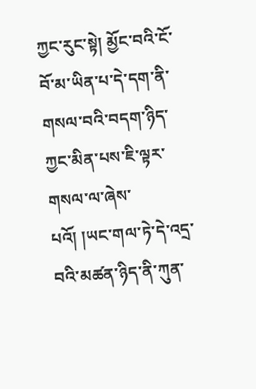ཀྱང་རུང་སྟེ། མྱོང་བའི་ངོ་བོ་མ་ཡིན་པ་དེ་དག་ནི་གསལ་བའི་བདག་ཉིད་ཀྱང་མིན་པས་ཇི་ལྟར་གསལ་ལ་ཞེས་པའོ། །ཡང་གལ་ཏེ་དེ་འདྲ་བའི་མཚན་ཉིད་ནི་ཀུན་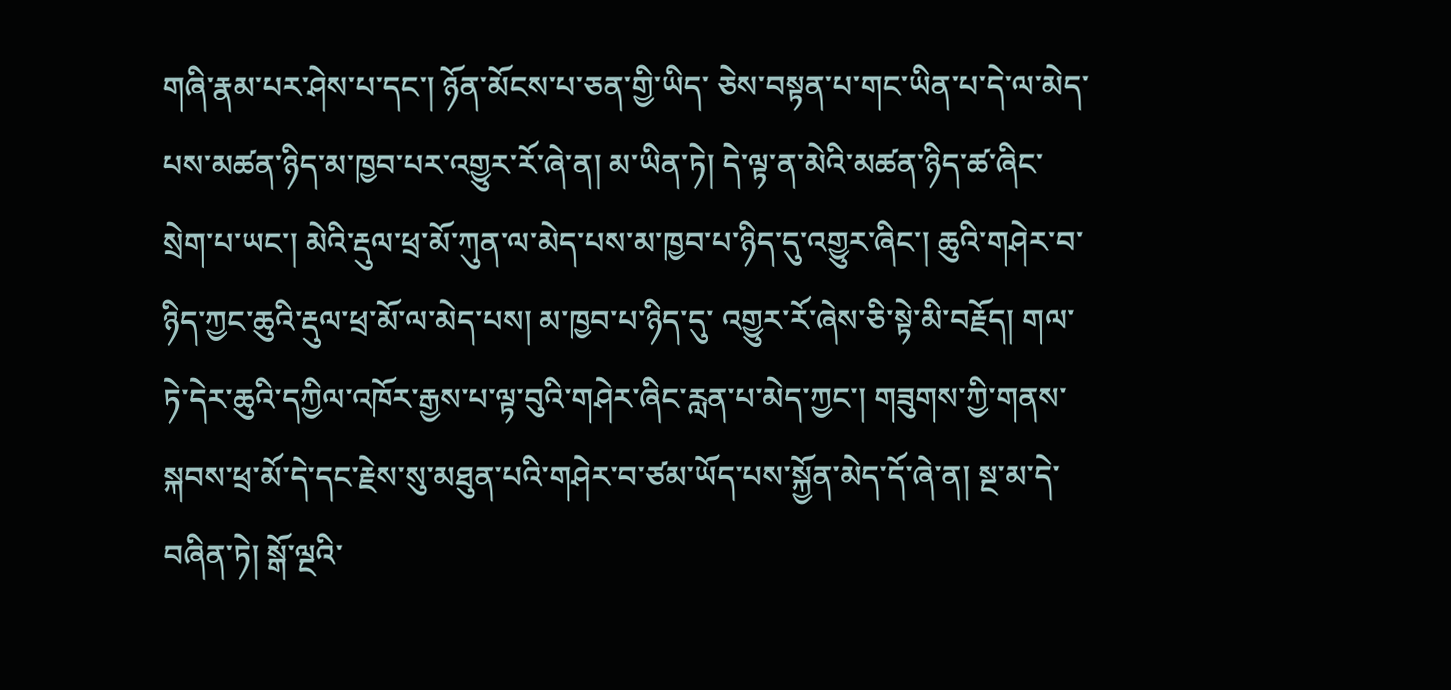གཞི་རྣམ་པར་ཤེས་པ་དང་། ཉོན་མོངས་པ་ཅན་གྱི་ཡིད་ ཅེས་བསྟན་པ་གང་ཡིན་པ་དེ་ལ་མེད་པས་མཚན་ཉིད་མ་ཁྱབ་པར་འགྱུར་རོ་ཞེ་ན། མ་ཡིན་ཏེ། དེ་ལྟ་ན་མེའི་མཚན་ཉིད་ཚ་ཞིང་སྲེག་པ་ཡང་། མེའི་རྡུལ་ཕྲ་མོ་ཀུན་ལ་མེད་པས་མ་ཁྱབ་པ་ཉིད་དུ་འགྱུར་ཞིང་། ཆུའི་གཤེར་བ་ཉིད་ཀྱང་ཆུའི་རྡུལ་ཕྲ་མོ་ལ་མེད་པས། མ་ཁྱབ་པ་ཉིད་དུ་ འགྱུར་རོ་ཞེས་ཅི་སྟེ་མི་བརྗོད། གལ་ཏེ་དེར་ཆུའི་དཀྱིལ་འཁོར་རྒྱས་པ་ལྟ་བུའི་གཤེར་ཞིང་རླན་པ་མེད་ཀྱང་། གཟུགས་ཀྱི་གནས་སྐབས་ཕྲ་མོ་དེ་དང་རྗེས་སུ་མཐུན་པའི་གཤེར་བ་ཙམ་ཡོད་པས་སྐྱོན་མེད་དོ་ཞེ་ན། སྔ་མ་དེ་བཞིན་ཏེ། སྒོ་ལྔའི་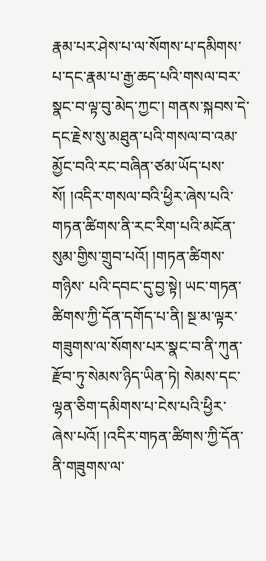རྣམ་པར་ཤེས་པ་ལ་སོགས་པ་དམིགས་ པ་དང་རྣམ་པ་རྒྱ་ཆད་པའི་གསལ་བར་སྣང་བ་ལྟ་བུ་མེད་ཀྱང་། གནས་སྐབས་དེ་དང་རྗེས་སུ་མཐུན་པའི་གསལ་བ་འམ་མྱོང་བའི་རང་བཞིན་ཙམ་ཡོད་པས་སོ། །འདིར་གསལ་བའི་ཕྱིར་ཞེས་པའི་གཏན་ཚིགས་ནི་རང་རིག་པའི་མངོན་སུམ་གྱིས་གྲུབ་པའོ། །གཏན་ཚིགས་གཉིས་ པའི་དབང་དུ་བྱ་སྟེ། ཡང་གཏན་ཚིགས་ཀྱི་དོན་དགོད་པ་ནི། སྔ་མ་ལྟར་གཟུགས་ལ་སོགས་པར་སྣང་བ་ནི་ཀུན་རྫོབ་ཏུ་སེམས་ཉིད་ཡིན་ཏེ། སེམས་དང་ལྷན་ཅིག་དམིགས་པ་ངེས་པའི་ཕྱིར་ཞེས་པའོ། །འདིར་གཏན་ཚིགས་ཀྱི་དོན་ནི་གཟུགས་ལ་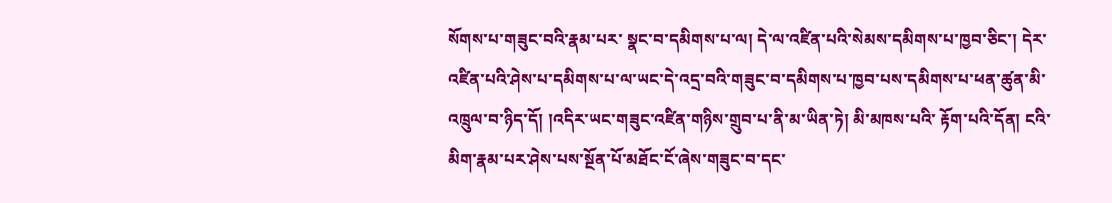སོགས་པ་གཟུང་བའི་རྣམ་པར་ སྣང་བ་དམིགས་པ་ལ། དེ་ལ་འཛིན་པའི་སེམས་དམིགས་པ་ཁྱབ་ཅིང་། དེར་འཛིན་པའི་ཤེས་པ་དམིགས་པ་ལ་ཡང་དེ་འདྲ་བའི་གཟུང་བ་དམིགས་པ་ཁྱབ་པས་དམིགས་པ་ཕན་ཚུན་མི་འཁྲུལ་བ་ཉིད་དོ། །འདིར་ཡང་གཟུང་འཛིན་གཉིས་གྲུབ་པ་ནི་མ་ཡིན་ཏེ། མི་མཁས་པའི་ རྟོག་པའི་དོན། ངའི་མིག་རྣམ་པར་ཤེས་པས་སྔོན་པོ་མཐོང་ངོ་ཞེས་གཟུང་བ་དང་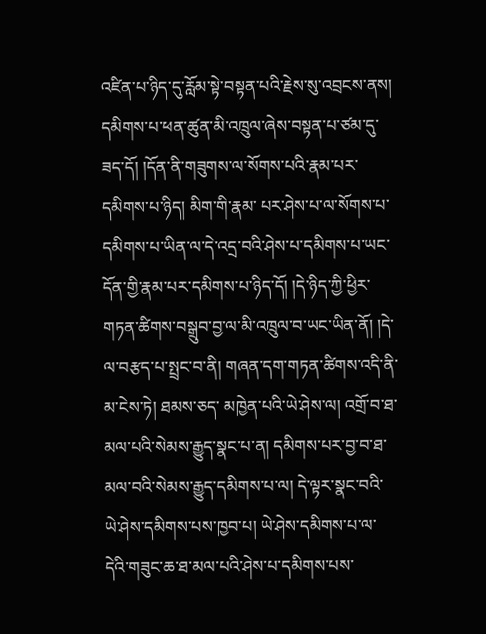འཛིན་པ་ཉིད་དུ་རློམ་སྟེ་བསྟན་པའི་རྗེས་སུ་འབྲངས་ནས། དམིགས་པ་ཕན་ཚུན་མི་འཁྲུལ་ཞེས་བསྟན་པ་ཙམ་དུ་ཟད་དོ། །དོན་ནི་གཟུགས་ལ་སོགས་པའི་རྣམ་པར་དམིགས་པ་ཉིད། མིག་གི་རྣམ་ པར་ཤེས་པ་ལ་སོགས་པ་དམིགས་པ་ཡིན་ལ་དེ་འདྲ་བའི་ཤེས་པ་དམིགས་པ་ཡང་དོན་གྱི་རྣམ་པར་དམིགས་པ་ཉིད་དོ། །དེ་ཉིད་ཀྱི་ཕྱིར་གཏན་ཚིགས་བསྒྲུབ་བྱ་ལ་མི་འཁྲུལ་བ་ཡང་ཡིན་ནོ། །དེ་ལ་བརྩད་པ་སྤྲང་བ་ནི། གཞན་དག་གཏན་ཚིགས་འདི་ནི་མ་ངེས་ཏེ། ཐམས་ཅད་ མཁྱེན་པའི་ཡེ་ཤེས་ལ། འགྲོ་བ་ཐ་མལ་པའི་སེམས་རྒྱུད་སྣང་པ་ན། དམིགས་པར་བྱ་བ་ཐ་མལ་བའི་སེམས་རྒྱུད་དམིགས་པ་ལ། དེ་ལྟར་སྣང་བའི་ཡེ་ཤེས་དམིགས་པས་ཁྱབ་པ། ཡེ་ཤེས་དམིགས་པ་ལ་དེའི་གཟུང་ཆ་ཐ་མལ་པའི་ཤེས་པ་དམིགས་པས་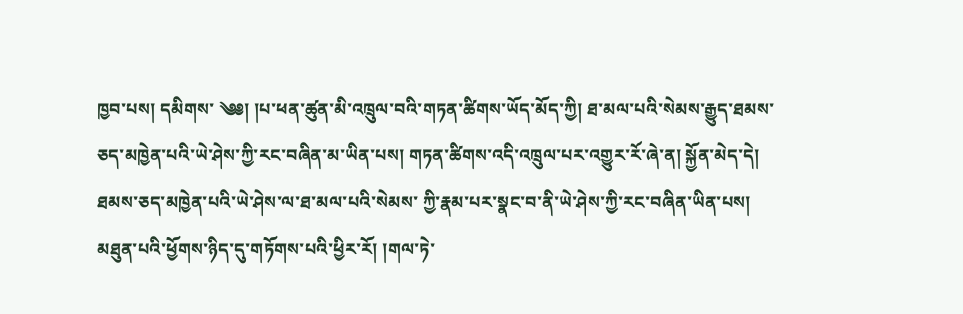ཁྱབ་པས། དམིགས་ ༄༅། །པ་ཕན་ཚུན་མི་འཁྲུལ་བའི་གཏན་ཚིགས་ཡོད་མོད་ཀྱི། ཐ་མལ་པའི་སེམས་རྒྱུད་ཐམས་ཅད་མཁྱེན་པའི་ཡེ་ཤེས་ཀྱི་རང་བཞིན་མ་ཡིན་པས། གཏན་ཚིགས་འདི་འཁྲུལ་པར་འགྱུར་རོ་ཞེ་ན། སྐྱོན་མེད་དེ། ཐམས་ཅད་མཁྱེན་པའི་ཡེ་ཤེས་ལ་ཐ་མལ་པའི་སེམས་ ཀྱི་རྣམ་པར་སྣང་བ་ནི་ཡེ་ཤེས་ཀྱི་རང་བཞིན་ཡིན་པས། མཐུན་པའི་ཕྱོགས་ཉིད་དུ་གཏོགས་པའི་ཕྱིར་རོ། །གལ་ཏེ་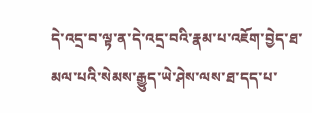དེ་འདྲ་བ་ལྟ་ན་དེ་འདྲ་བའི་རྣམ་པ་འཇོག་བྱེད་ཐ་མལ་པའི་སེམས་རྒྱུད་ཡེ་ཤེས་ལས་ཐ་དད་པ་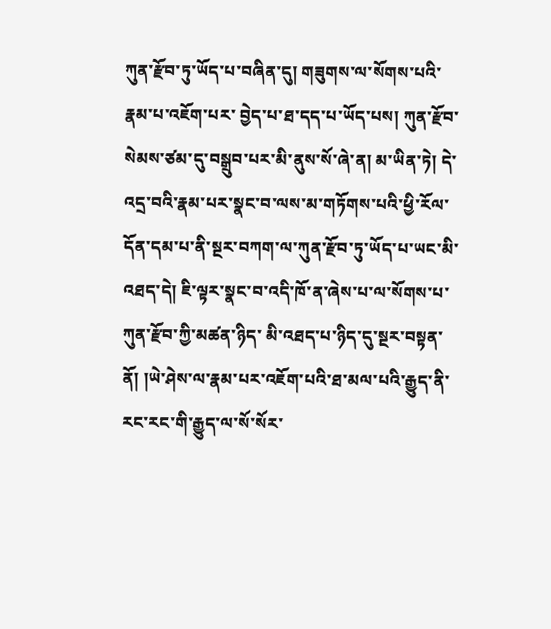ཀུན་རྫོབ་ཏུ་ཡོད་པ་བཞིན་དུ། གཟུགས་ལ་སོགས་པའི་རྣམ་པ་འཇོག་པར་ བྱེད་པ་ཐ་དད་པ་ཡོད་པས། ཀུན་རྫོབ་སེམས་ཙམ་དུ་བསྒྲུབ་པར་མི་ནུས་སོ་ཞེ་ན། མ་ཡིན་ཏེ། དེ་འདྲ་བའི་རྣམ་པར་སྣང་བ་ལས་མ་གཏོགས་པའི་ཕྱི་རོལ་དོན་དམ་པ་ནི་སྔར་བཀག་ལ་ཀུན་རྫོབ་ཏུ་ཡོད་པ་ཡང་མི་འཐད་དེ། ཇི་ལྟར་སྣང་བ་འདི་ཁོ་ན་ཞེས་པ་ལ་སོགས་པ་ཀུན་རྫོབ་ཀྱི་མཚན་ཉིད་ མི་འཐད་པ་ཉིད་དུ་སྔར་བསྟན་ནོ། །ཡེ་ཤེས་ལ་རྣམ་པར་འཇོག་པའི་ཐ་མལ་པའི་རྒྱུད་ནི་རང་རང་གི་རྒྱུད་ལ་སོ་སོར་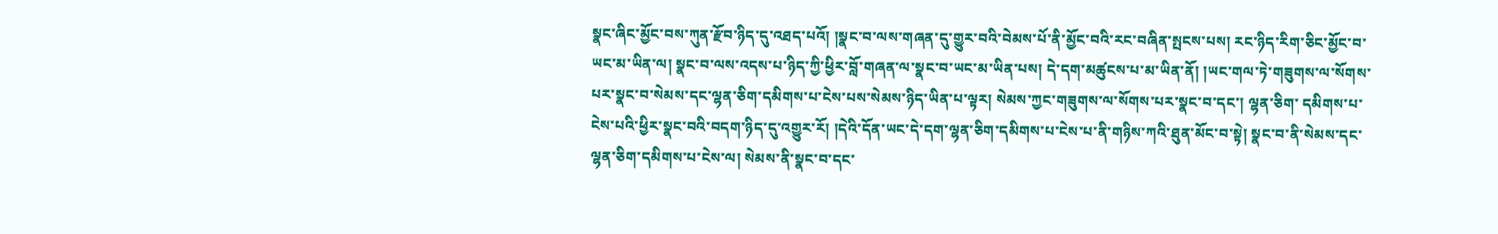སྣང་ཞིང་མྱོང་བས་ཀུན་རྫོབ་ཉིད་དུ་འཐད་པའོ། །སྣང་བ་ལས་གཞན་དུ་གྱུར་བའི་བེམས་པོ་ནི་མྱོང་བའི་རང་བཞིན་སྤངས་པས། རང་ཉིད་རིག་ཅིང་མྱོང་བ་ཡང་མ་ཡིན་ལ། སྣང་བ་ལས་འདས་པ་ཉིད་ཀྱི་ཕྱིར་བློ་གཞན་ལ་སྣང་བ་ཡང་མ་ཡིན་པས། དེ་དག་མཚུངས་པ་མ་ཡིན་ནོ། །ཡང་གལ་ཏེ་གཟུགས་ལ་སོགས་པར་སྣང་བ་སེམས་དང་ལྷན་ཅིག་དམིགས་པ་ངེས་པས་སེམས་ཉིད་ཡིན་པ་ལྟར། སེམས་ཀྱང་གཟུགས་ལ་སོགས་པར་སྣང་བ་དང་། ལྷན་ཅིག་ དམིགས་པ་ངེས་པའི་ཕྱིར་སྣང་བའི་བདག་ཉིད་དུ་འགྱུར་རོ། །དེའི་དོན་ཡང་དེ་དག་ལྷན་ཅིག་དམིགས་པ་ངེས་པ་ནི་གཉིས་ཀའི་ཐུན་མོང་བ་སྟེ། སྣང་བ་ནི་སེམས་དང་ལྷན་ཅིག་དམིགས་པ་ངེས་ལ། སེམས་ནི་སྣང་བ་དང་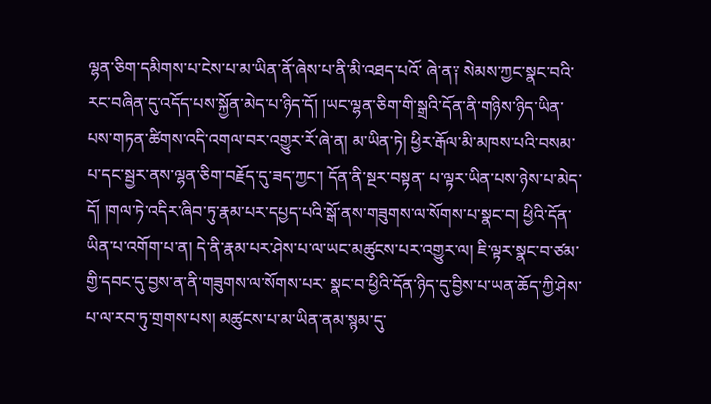ལྷན་ཅིག་དམིགས་པ་ངེས་པ་མ་ཡིན་ནོ་ཞེས་པ་ནི་མི་འཐད་པའོ་ ཞེ་ན༑ སེམས་ཀྱང་སྣང་བའི་རང་བཞིན་དུ་འདོད་པས་སྐྱོན་མེད་པ་ཉིད་དོ། །ཡང་ལྷན་ཅིག་གི་སྒྲའི་དོན་ནི་གཉིས་ཉིད་ཡིན་པས་གཏན་ཚིགས་འདི་འགལ་བར་འགྱུར་རོ་ཞེ་ན། མ་ཡིན་ཏེ། ཕྱིར་རྒོལ་མི་མཁས་པའི་བསམ་པ་དང་སྦྱར་ནས་ལྷན་ཅིག་བརྗོད་དུ་ཟད་ཀྱང་། དོན་ནི་སྔར་བསྟན་ པ་ལྟར་ཡིན་པས་ཉེས་པ་མེད་དོ། །གལ་ཏེ་འདིར་ཞིབ་ཏུ་རྣམ་པར་དཔྱད་པའི་སྒོ་ནས་གཟུགས་ལ་སོགས་པ་སྣང་བ། ཕྱིའི་དོན་ཡིན་པ་འགོག་པ་ན། དེ་ནི་རྣམ་པར་ཤེས་པ་ལ་ཡང་མཚུངས་པར་འགྱུར་ལ། ཇི་ལྟར་སྣང་བ་ཙམ་གྱི་དབང་དུ་བྱས་ན་ནི་གཟུགས་ལ་སོགས་པར་ སྣང་བ་ཕྱིའི་དོན་ཉིད་དུ་བྱིས་པ་ཡན་ཆོད་ཀྱི་ཤེས་པ་ལ་རབ་ཏུ་གྲགས་པས། མཚུངས་པ་མ་ཡིན་ནམ་སྙམ་དུ་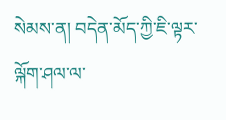སེམས་ན། བདེན་མོད་ཀྱི་ཇི་ལྟར་ལྐོག་ཤལ་ལ་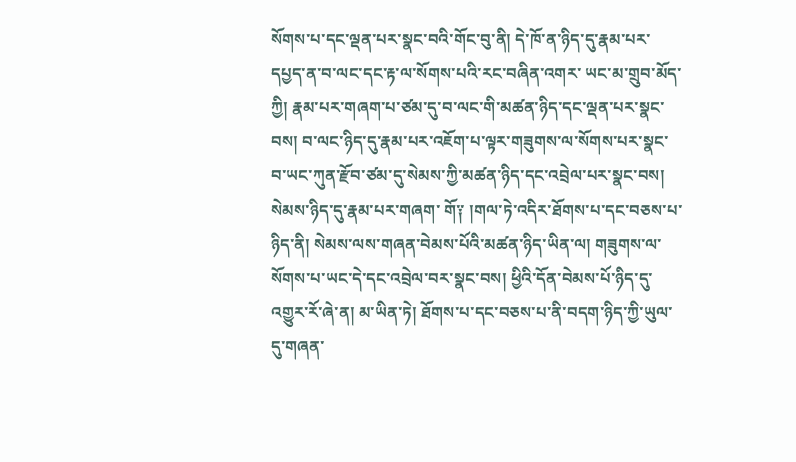སོགས་པ་དང་ལྡན་པར་སྣང་བའི་གོང་བུ་ནི། དེ་ཁོ་ན་ཉིད་དུ་རྣམ་པར་དཔྱད་ན་བ་ལང་དང་རྟ་ལ་སོགས་པའི་རང་བཞིན་འགར་ ཡང་མ་གྲུབ་མོད་ཀྱི། རྣམ་པར་གཞག་པ་ཙམ་དུ་བ་ལང་གི་མཚན་ཉིད་དང་ལྡན་པར་སྣང་བས། བ་ལང་ཉིད་དུ་རྣམ་པར་འཇོག་པ་ལྟར་གཟུགས་ལ་སོགས་པར་སྣང་བ་ཡང་ཀུན་རྫོབ་ཙམ་དུ་སེམས་ཀྱི་མཚན་ཉིད་དང་འབྲེལ་པར་སྣང་བས། སེམས་ཉིད་དུ་རྣམ་པར་གཞག་ གོ༑ །གལ་ཏེ་འདིར་ཐོགས་པ་དང་བཅས་པ་ཉིད་ནི། སེམས་ལས་གཞན་བེམས་པོའི་མཚན་ཉིད་ཡིན་ལ། གཟུགས་ལ་སོགས་པ་ཡང་དེ་དང་འབྲེལ་བར་སྣང་བས། ཕྱིའི་དོན་བེམས་པོ་ཉིད་དུ་འགྱུར་རོ་ཞེ་ན། མ་ཡིན་ཏེ། ཐོགས་པ་དང་བཅས་པ་ནི་བདག་ཉིད་ཀྱི་ཡུལ་དུ་གཞན་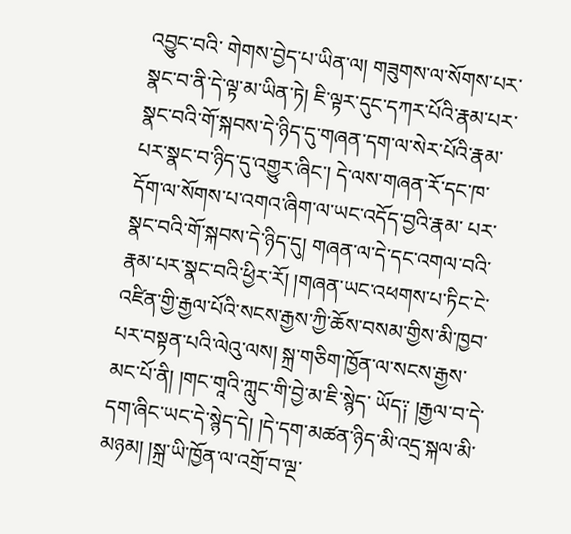འབྱུང་བའི་ གེགས་བྱེད་པ་ཡིན་ལ། གཟུགས་ལ་སོགས་པར་སྣང་བ་ནི་དེ་ལྟ་མ་ཡིན་ཏེ། ཇི་ལྟར་དུང་དཀར་པོའི་རྣམ་པར་སྣང་བའི་གོ་སྐབས་དེ་ཉིད་དུ་གཞན་དག་ལ་སེར་པོའི་རྣམ་པར་སྣང་བ་ཉིད་དུ་འགྱུར་ཞིང་། དེ་ལས་གཞན་རོ་དང་ཁ་དོག་ལ་སོགས་པ་འགའ་ཞིག་ལ་ཡང་འདོད་བྱའི་རྣམ་ པར་སྣང་བའི་གོ་སྐབས་དེ་ཉིད་དུ། གཞན་ལ་དེ་དང་འགལ་བའི་རྣམ་པར་སྣང་བའི་ཕྱིར་རོ། །གཞན་ཡང་འཕགས་པ་ཏིང་ངེ་འཛིན་གྱི་རྒྱལ་པོའི་སངས་རྒྱས་ཀྱི་ཆོས་བསམ་གྱིས་མི་ཁྱབ་པར་བསྟན་པའི་ལེའུ་ལས། སྐྲ་གཅིག་ཁྱོན་ལ་སངས་རྒྱས་མང་པོ་ནི། །གང་གཱའི་ཀླུང་གི་བྱེ་མ་ཇི་སྙེད་ ཡོད༑ །རྒྱལ་བ་དེ་དག་ཞིང་ཡང་དེ་སྙེད་དེ། །དེ་དག་མཚན་ཉིད་མི་འདྲ་སྐལ་མི་མཉམ། །སྐྲ་ཡི་ཁྱོན་ལ་འགྲོ་བ་ལྔ་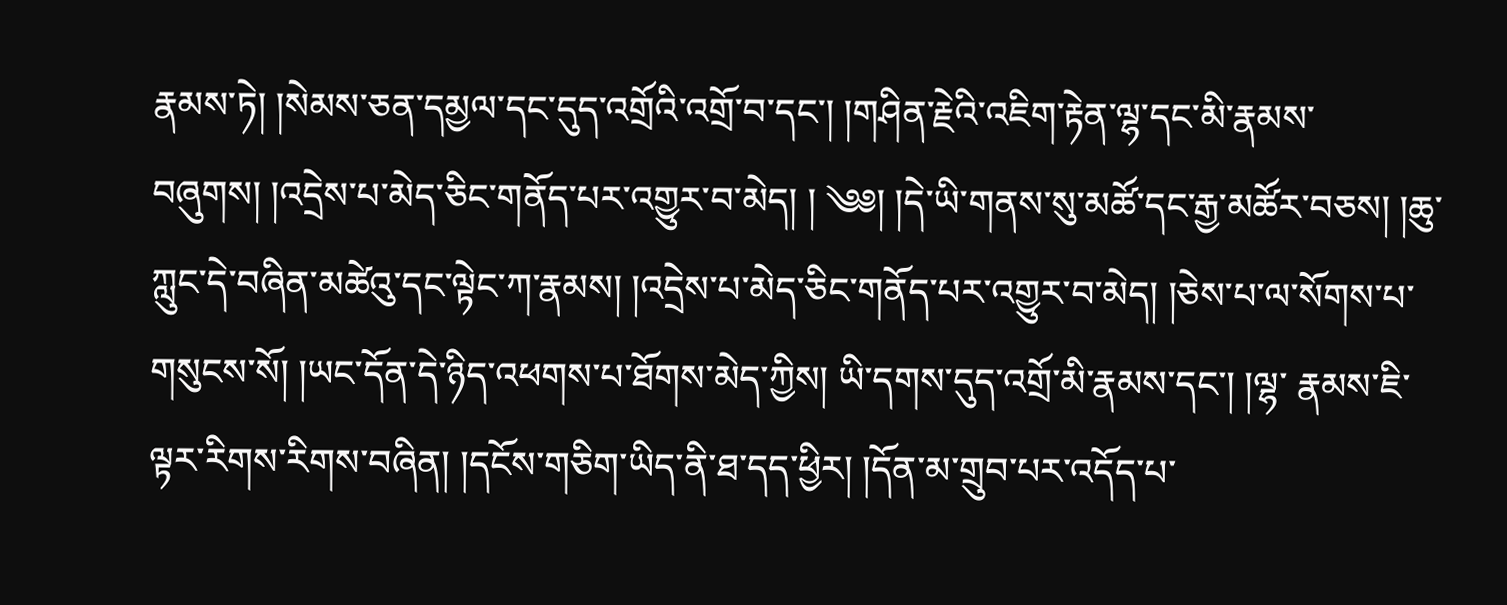རྣམས་ཏེ། །སེམས་ཅན་དམྱལ་དང་དུད་འགྲོའི་འགྲོ་བ་དང་། །གཤིན་རྗེའི་འཇིག་རྟེན་ལྷ་དང་མི་རྣམས་བཞུགས། །འདྲེས་པ་མེད་ཅིང་གནོད་པར་འགྱུར་བ་མེད། ། ༄༅། །དེ་ཡི་གནས་སུ་མཚོ་དང་རྒྱ་མཚོར་བཅས། །ཆུ་ཀླུང་དེ་བཞིན་མཚེའུ་དང་ལྟེང་ཀ་རྣམས། །འདྲེས་པ་མེད་ཅིང་གནོད་པར་འགྱུར་བ་མེད། །ཅེས་པ་ལ་སོགས་པ་གསུངས་སོ། །ཡང་དོན་དེ་ཉིད་འཕགས་པ་ཐོགས་མེད་ཀྱིས། ཡི་དགས་དུད་འགྲོ་མི་རྣམས་དང་། །ལྷ་ རྣམས་ཇི་ལྟར་རིགས་རིགས་བཞིན། །དངོས་གཅིག་ཡིད་ནི་ཐ་དད་ཕྱིར། །དོན་མ་གྲུབ་པར་འདོད་པ་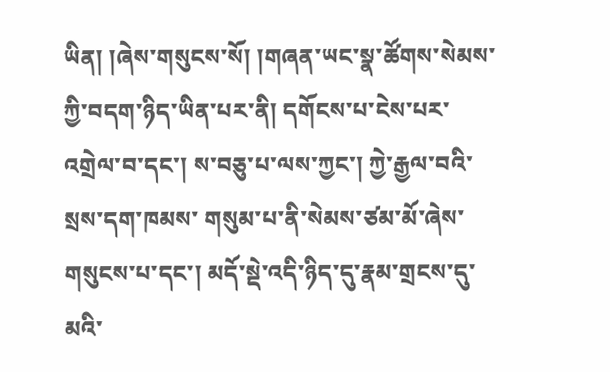ཡིན། །ཞེས་གསུངས་སོ། །གཞན་ཡང་སྣ་ཚོགས་སེམས་ཀྱི་བདག་ཉིད་ཡིན་པར་ནི། དགོངས་པ་ངེས་པར་འགྲེལ་བ་དང་། ས་བཅུ་པ་ལས་ཀྱང་། ཀྱེ་རྒྱལ་བའི་སྲས་དག་ཁམས་ གསུམ་པ་ནི་སེམས་ཙམ་མོ་ཞེས་གསུངས་པ་དང་། མདོ་སྡེ་འདི་ཉིད་དུ་རྣམ་གྲངས་དུ་མའི་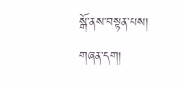སྒོ་ནས་བསྟན་པས། གཞན་དག།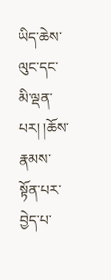ཡིད་ཆེས་ལུང་དང་མི་ལྡན་པར། །ཆོས་རྣམས་སྟོན་པར་བྱེད་པ་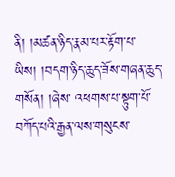ནི། །མཚན་ཉིད་རྣམ་པར་རྟོག་པ་ཡིས། །བདག་ཉིད་ཆུད་ཟོས་གཞན་ཆུད་གསོན། །ཞེས་ འཕགས་པ་སྟུག་པོ་བཀོད་པའི་རྒྱན་ལས་གསུངས་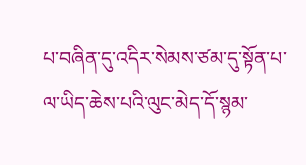པ་བཞིན་དུ་འདིར་སེམས་ཙམ་དུ་སྟོན་པ་ལ་ཡིད་ཆེས་པའི་ལུང་མེད་དོ་སྙམ་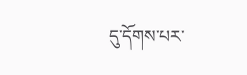དུ་དོགས་པར་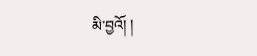མི་བྱའོ། །